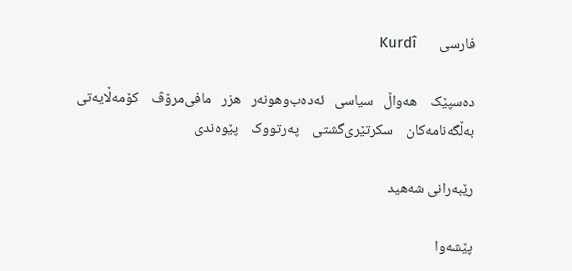فارسی       Kurdî

ده‌سپێک    هه‌واڵ   سیاسی   ئه‌ده‌ب‌وهونه‌ر   هزر   مافی‌مرۆڤ    کۆمه‌ڵایه‌تی   به‌ڵگه‌نامه‌کان    سکرتێری‌گشتی    په‌رتووک    پێوه‌ندی

رێبه‌رانی شه‌هید

پێشه‌وا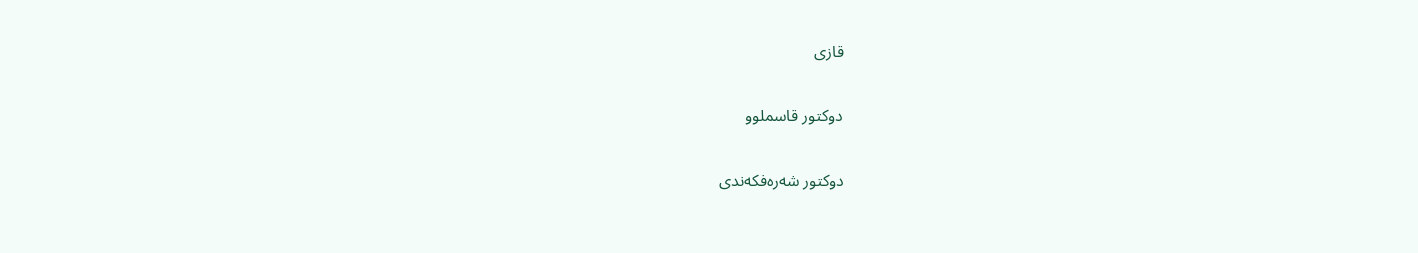قازی‌

دوكتور قاسملوو

دوكتور شه‌ره‌فکه‌ندی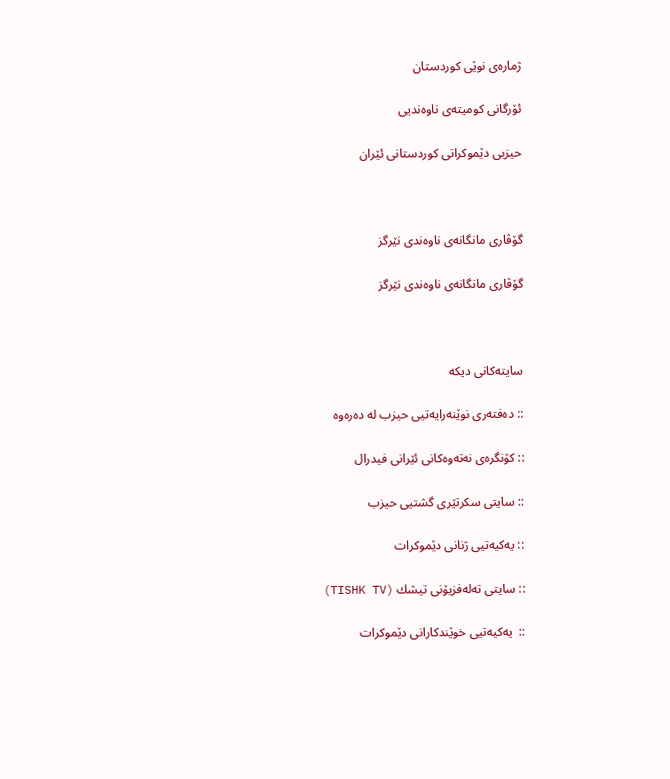ژماره‌ی نوێی كوردستان

ئۆرگانی كومیته‌ی ناوه‌ندیی

حیزبی دێموكراتی كوردستانی ئێران



گۆڤاری‌ مانگانه‌ی ناوه‌ندی نێرگز

گۆڤاری‌ مانگانه‌ی ناوه‌ندی نێرگز



سایته‌کانی دیکه

:: ده‌فته‌ری نوێنه‌رایه‌تیی حیزب له ده‌ره‌وه

:: كۆنگره‌ی‌ نه‌ته‌وه‌كانی‌ ئێرانی‌ فیدرال

:: سایتی سکرتێری گشتیی حیزب

:: یه‌كیه‌تیی‌ ژنانی‌ دێموكرات

:: سایتی ته‌له‌فزیۆنی‌ تیشك (TISHK TV)

::  یه‌كیه‌تیی‌ خوێندكارانی‌ دێموكرات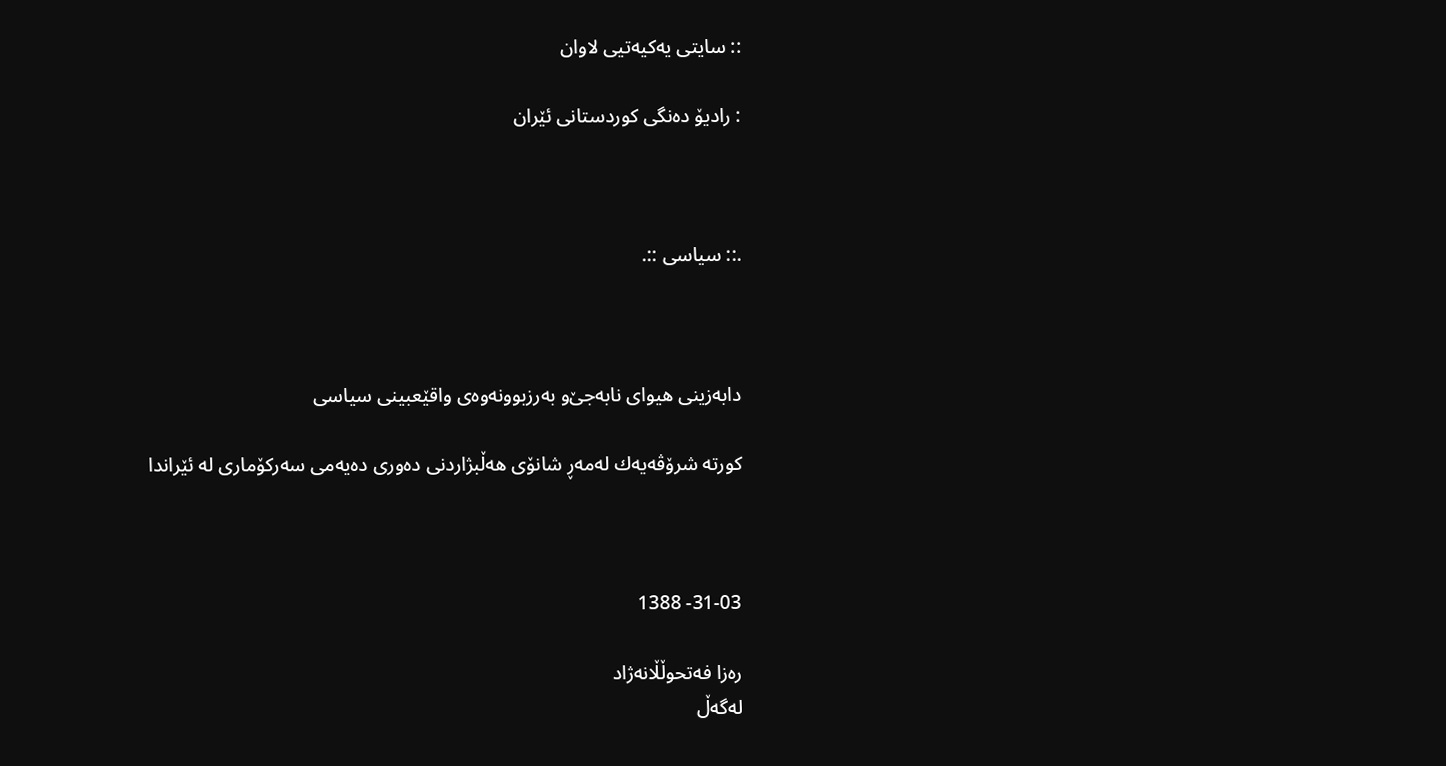:: سایتی یه‌کیه‌تیی لاوان

: رادیۆ ده‌نگی كوردستانی‌ ئێران



.:: سیاسی ::.



دابه‌زینی‌ هیوای‌ نابه‌جێ‌‌و به‌رزبوونه‌وه‌ی‌ واقێعبینی‌ سیاسی‌

كورته‌ شرۆڤه‌یه‌ك له‌مه‌ڕ شانۆی‌ هه‌ڵبژاردنی‌ ده‌وری‌ ده‌یه‌می‌ سه‌ركۆماری‌ له‌ ئێراندا



31-03- 1388

ره‌زا فه‌تحوڵڵانه‌ژاد
له‌گه‌ڵ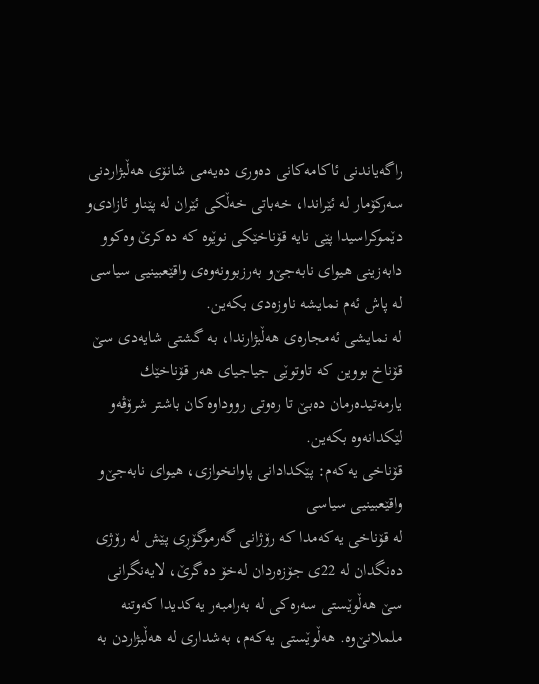راگه‌یاندنی‌ ئاكامه‌كانی‌ ده‌وری‌ ده‌یه‌می‌ شانۆی‌ هه‌ڵبژاردنی‌ سه‌ركۆمار له‌ ئێراندا، خه‌باتی‌ خه‌ڵكی‌ ئێران له‌ پێناو ئازادی‌‌و دێموكراسیدا پێی‌ نایه‌ قۆناخێكی‌ نوێوه‌ كه‌ ده‌كرێ‌ وه‌كوو دابه‌زینی‌ هیوای‌ نابه‌جێ‌‌و به‌رزبوونه‌وه‌ی‌ واقێعبینیی‌ سیاسی‌ له‌ پاش ئه‌م نمایشه‌ ناوزه‌دی‌ بكه‌ین.
له‌ نمایشی‌ ئه‌مجاره‌ی‌ هه‌ڵبژارندا، به‌ گشتی‌ شایه‌دی‌ سێ‌ قۆناخ بووین كه‌ تاوتوێی‌ جیاجیای‌ هه‌ر قۆناخێك یارمه‌تیده‌رمان ده‌بێ‌ تا ره‌وتی‌ رووداوه‌كان باشتر شرۆڤه‌‌و لێكدانه‌وه‌ بكه‌ین.
قۆناخی‌ یه‌كه‌م: پێكدادانی‌ پاوانخوازی‌، هیوای‌ نابه‌جێ‌‌و واقێعبینیی‌ سیاسی‌
له‌ قۆناخی‌ یه‌كه‌مدا كه‌ رۆژانی‌ گه‌رموگۆڕی‌ پێش له‌ رۆژی‌ ده‌نگدان له‌ 22ی‌ جۆزه‌ردان له‌خۆ ده‌گرێ‌، لایه‌نگرانی‌ سێ‌ هه‌ڵوێستی‌ سه‌ره‌كی‌ له‌ به‌رامبه‌ر یه‌كدیدا كه‌وتنه‌ ململانێ‌وه‌. هه‌ڵوێستی‌ یه‌كه‌م، به‌شداری‌ له‌ هه‌ڵبژاردن به‌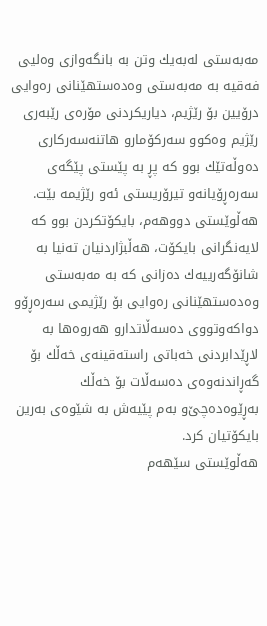مه‌به‌ستی‌ له‌به‌یك وتن به‌ بانگه‌وازی‌ وه‌لیی‌ فه‌قیه به‌ مه‌به‌ستی‌ وه‌ده‌ستهێنانی‌ ره‌وایی‌ درۆیین بۆ رێژیم، دیاریكردنی‌ مۆره‌ی‌ رێبه‌ری رێژیم وه‌كوو سه‌ركۆمار‌و هاتنه‌سه‌ركاری‌ ده‌وڵه‌تێك بوو كه‌ پڕ به‌ پێستی‌ پێگه‌ی‌ سه‌ره‌ڕۆیانه‌‌و تیرۆریستی‌ ئه‌و رێژیمه‌ بێت. هه‌ڵوێستی‌ دووهه‌م، بایكۆتكردن بوو كه‌ لایه‌نگرانی‌ بایكۆت، هه‌ڵبژاردنیان ته‌نیا به‌ شانۆگه‌رییه‌ك ده‌زانی‌ كه‌ به‌ مه‌به‌ستی‌ وه‌ده‌ستهێنانی‌ ره‌وایی‌ بۆ رێژیمی‌ سه‌ره‌ڕۆ‌و دواكه‌وتووی‌ ده‌سه‌ڵاتدار‌و هه‌روه‌ها به‌ لاڕێدابردنی‌ خه‌باتی‌ راسته‌قینه‌ی‌ خه‌ڵك بۆ گه‌ڕاندنه‌وه‌ی‌ ده‌سه‌ڵات بۆ خه‌ڵك به‌ڕێوه‌ده‌چێ‌‌و به‌م پێیه‌ش به‌ شێوه‌ی‌ به‌رین بایكۆتیان كرد.
هه‌ڵوێستی‌ سێهه‌م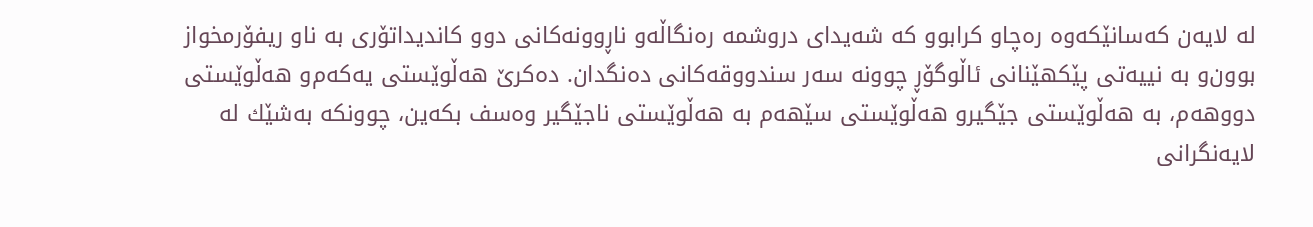له‌ لایه‌ن كه‌سانێكه‌وه‌ ره‌چاو كرابوو كه‌ شه‌یدای‌ دروشمه‌ ره‌نگاڵه‌‌و ناڕوونه‌كانی‌ دوو كاندیداتۆری‌ به‌ ناو ریفۆرمخواز بوون‌و به‌ نییه‌تی‌ پێكهێنانی‌ ئاڵوگۆڕ چوونه‌ سه‌ر سندووقه‌كانی‌ ده‌نگدان. ده‌كرێ‌ هه‌ڵوێستی‌ یه‌كه‌م‌و هه‌ڵوێستی‌ دووهه‌م، به‌ هه‌ڵوێستی‌ جێگیر‌و هه‌ڵوێستی‌ سێهه‌م به‌ هه‌ڵوێستی‌ ناجێگیر وه‌سف بكه‌ین، چوونكه‌ به‌شێك له‌ لایه‌نگرانی‌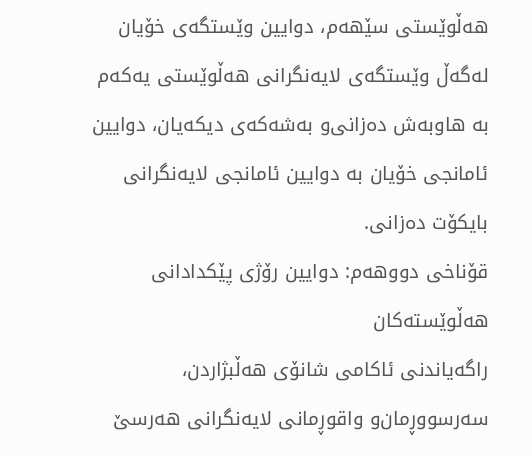هه‌ڵوێستی‌ سێهه‌م، دوایین وێستگه‌ی‌ خۆیان له‌گه‌ڵ وێستگه‌ی‌ لایه‌نگرانی‌ هه‌ڵوێستی‌ یه‌كه‌م به‌ هاوبه‌ش ده‌زانی‌‌و به‌شه‌كه‌ی‌ دیكه‌یان، دوایین ئامانجی‌ خۆیان به‌ دوایین ئامانجی‌ لایه‌نگرانی‌ بایكۆت ده‌زانی‌.
قۆناخی‌ دووهه‌م: دوایین رۆژی‌ پێكدادانی‌ هه‌ڵوێسته‌كان
راگه‌یاندنی‌ ئاكامی‌ شانۆی‌ هه‌ڵبژاردن، سه‌رسووڕمان‌و واقوڕمانی‌ لایه‌نگرانی‌ هه‌رسێ‌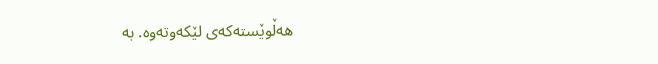هه‌ڵوێسته‌كه‌ی‌ لێكه‌وته‌وه‌. به‌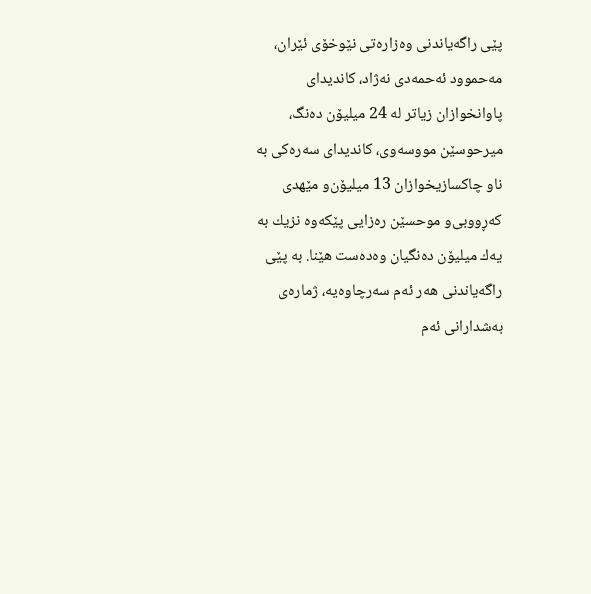پێی‌ راگه‌یاندنی‌ وه‌زاره‌تی‌ نێوخۆی‌ ئێران، مه‌حموود ئه‌حمه‌دی‌ نه‌ژاد، كاندیدای‌ پاوانخوازان زیاتر له‌ 24 میلیۆن ده‌نگ، میرحوسێن مووسه‌وی‌، كاندیدای‌ سه‌ره‌كی‌ به‌ ناو چاكسازیخوازان 13 میلیۆن‌و مێهدی‌ كه‌ڕووبی‌‌و موحسێن ره‌زایی‌ پێكه‌وه‌ نزیك به‌ یه‌ك میلیۆن ده‌نگیان وه‌ده‌ست هێنا. به‌ پێی‌ راگه‌یاندنی‌ هه‌ر ئه‌م سه‌رچاوه‌یه‌، ژماره‌ی‌ به‌شدارانی‌ ئه‌م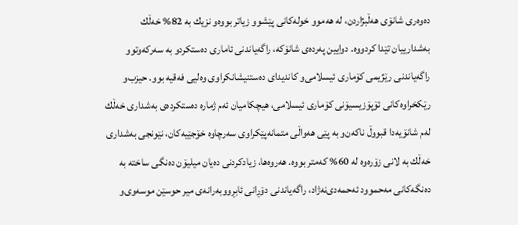ده‌وه‌ری‌ شانۆی‌ هه‌ڵبژاردن، له‌ هه‌موو خوله‌كانی‌ پێشوو زیاتر بووه‌‌و نزیك به‌ 82% خه‌ڵك به‌شدارییان تێدا كردووه‌. دوایین په‌رده‌ی‌ شانۆكه‌، راگه‌یاندنی‌ ئاماری‌ ده‌ستكرد‌و به‌ سه‌ركه‌وتوو راگه‌یاندنی‌ رێژیمی‌ كۆماری‌ ئیسلامی‌‌و كاندیدای‌ ده‌ستنیشانكراوی‌ وه‌لیی‌ فه‌قیه بوو. حیزب‌و رێكخراوه‌كانی‌ ئۆپۆزیسیۆنی‌ كۆماری‌ ئیسلامی‌، هیچكامیان ئه‌م ژماره‌ ده‌ستكرده‌ی‌ به‌شداری‌ خه‌ڵك له‌م شانۆیه‌دا قبووڵ ناكه‌ن‌و به‌ پێی‌ هه‌واڵی‌ متمانه‌پێكراوی‌ سه‌رچاوه‌ خۆجێیه‌كان، نێونجی‌ به‌شداری‌ خه‌ڵك به‌ لانی زۆره‌وه‌ له‌ 60% كه‌متر بووه‌. هه‌روه‌ها، زیادكردنی‌ ده‌یان میلیۆن ده‌نگی‌ ساخته‌ به‌ ده‌نگه‌كانی‌ مه‌حموود ئه‌حمه‌دی‌نه‌ژاد، راگه‌یاندنی‌ دۆڕانی‌ ئابڕووبه‌رانه‌ی‌ میر حوسێن موسه‌وی‌‌و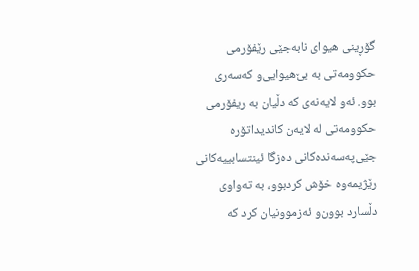گۆڕینی‌ هیوای‌ نابه‌جێی‌ رێفۆرمی‌ حكوومه‌تی‌ به‌ بێ‌هیوایی‌‌و كه‌سه‌ری‌ بوو. ئه‌و لایه‌نه‌ی‌ كه‌ دڵیان به‌ ریفۆرمی‌ حكوومه‌تی‌ له‌ لایه‌ن كاندیداتۆره‌ جێی‌په‌سه‌نده‌كانی‌ ده‌زگا ئینتسابییه‌كانی‌ رێژیمه‌وه‌ خۆش كردبوو، به‌ ته‌واوی‌ دڵسارد بوون‌و ئه‌زموونیان كرد كه‌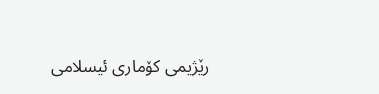رێژیمی‌ كۆماری‌ ئیسلامی‌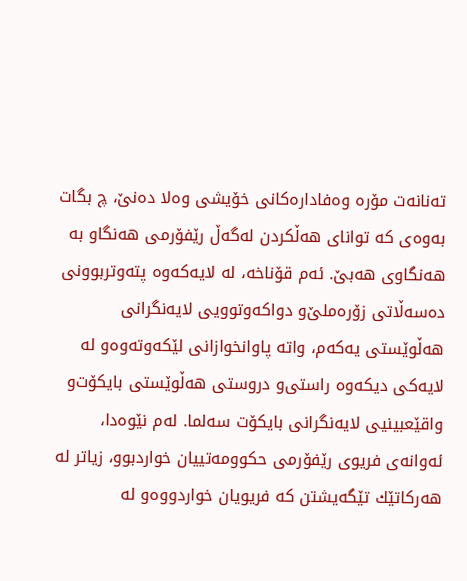ته‌نانه‌ت مۆره‌ وه‌فاداره‌كانی‌ خۆیشی‌ وه‌لا ده‌نێ‌، چ بگات به‌وه‌ی‌ كه‌ توانای‌ هه‌ڵكردن له‌گه‌ڵ رێفۆرمی‌ هه‌نگاو به‌ هه‌نگاوی‌ هه‌بێ‌. ئه‌م قۆناخه‌، له‌ لایه‌كه‌وه‌ پته‌وتربوونی‌ ده‌سه‌ڵاتی‌ زۆره‌ملێ‌‌و دواكه‌وتوویی‌ لایه‌نگرانی‌ هه‌ڵوێستی‌ یه‌كه‌م، واته‌ پاوانخوازانی‌ لێكه‌وته‌وه‌‌و له‌ لایه‌كی‌ دیكه‌وه‌ راستی‌‌و دروستی‌ هه‌ڵوێستی‌ بایكۆت‌و واقێعبینیی‌ لایه‌نگرانی‌ بایكۆت سه‌لما. له‌م نێوه‌دا، ئه‌وانه‌ی‌ فریوی‌ رێفۆرمی‌ حكوومه‌تییان خواردبوو، زیاتر له‌ هه‌ركاتێك تێگه‌یشتن كه‌ فریویان خواردووه‌‌و له‌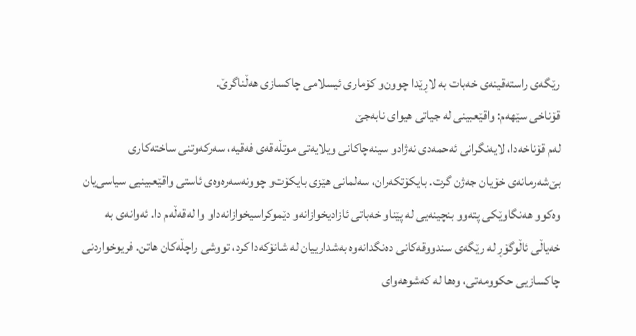رێگه‌ی‌ راسته‌قینه‌ی‌ خه‌بات به‌ لاڕێدا چوون‌و كۆماری‌ ئیسلامی‌ چاكسازی‌ هه‌ڵناگرێ‌.
قۆناخی‌ سێهه‌م: واقێعبینی‌ له‌ جیاتی‌ هیوای‌ نابه‌جێ‌
له‌م قۆناخه‌دا، لایه‌نگرانی‌ ئه‌حمه‌دی‌ نه‌ژاد‌و سینه‌چاكانی‌ ویلایه‌تی‌ موتڵه‌قه‌ی‌ فه‌قیه، سه‌ركه‌وتنی‌ ساخته‌كاری‌ بێ‌شه‌رمانه‌ی‌ خۆیان جه‌ژن گرت. بایكۆتكه‌ران، سه‌لمانی‌ هێزی‌ بایكۆت‌و چوونه‌سه‌ره‌وه‌ی‌ ئاستی‌ واقێعبینیی‌ سیاسی‌یان وه‌كوو هه‌نگاوێكی‌ پته‌و‌و بنچینه‌یی‌ له‌ پێناو خه‌باتی‌ ئازادیخوازانه‌‌و دێموكراسیخوازانه‌دا‌و وا له‌قه‌ڵه‌م دا. ئه‌وانه‌ی‌ به‌ خه‌یاڵی‌ ئاڵوگۆڕ له‌ رێگه‌ی‌ سندووقه‌كانی‌ ده‌نگدانه‌وه‌ به‌شدارییان له‌ شانۆكه‌دا كرد، تووشی‌ راچڵه‌كان هاتن. فریوخواردنی‌ چاكسازیی‌ حكوومه‌تی‌، وه‌ها له‌ كه‌شوهه‌وای‌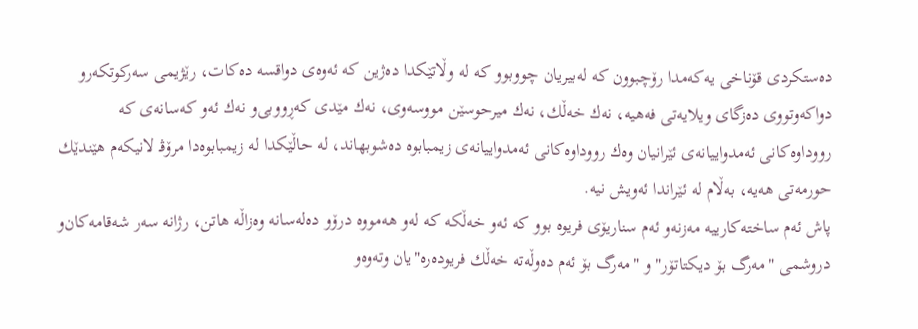ده‌ستكردی‌ قۆناخی‌ یه‌كه‌مدا رۆچبوون كه‌ له‌بیریان چووبوو كه‌ له‌ وڵاتێكدا ده‌ژین كه‌ ئه‌وه‌ی‌ دواقسه‌ ده‌كات، رێژیمی‌ سه‌ركوتكه‌ر‌و دواكه‌وتووی‌ ده‌زگای‌ ویلایه‌تی‌ فه‌هیه، نه‌ك خه‌ڵك، نه‌ك میرحوسێن مووسه‌وی‌، نه‌ك مێدی‌ كه‌ڕووبی‌‌و نه‌ك ئه‌و كه‌سانه‌ی‌ كه‌ رووداوه‌كانی‌ ئه‌مدواییانه‌ی‌ ئێرانیان وه‌ك رووداوه‌كانی‌ ئه‌مدواییانه‌ی‌ زیمبابوه‌ ده‌شوبهاند، له‌ حاڵێكدا له‌ زیمبابوه‌دا مرۆڤـ لانیكه‌م هێندێك حورمه‌تی‌ هه‌یه‌، به‌ڵام له‌ ئێراندا ئه‌ویش نیه‌.
پاش ئه‌م ساخته‌كارییه‌ مه‌زنه‌‌و ئه‌م سناریۆی‌ فریوه‌ بوو كه‌ ئه‌و خه‌ڵكه‌ كه‌ له‌و هه‌مووه‌ درۆ‌و ده‌له‌سانه‌ وه‌زاڵه‌ هاتن، رژانه‌ سه‌ر شه‌قامه‌كان‌و دروشمی‌ "مه‌رگ بۆ دیكتاتۆر"و "مه‌رگ بۆ ئه‌م ده‌وڵه‌ته‌ خه‌ڵك فریوده‌ره‌"یان وته‌وه‌‌و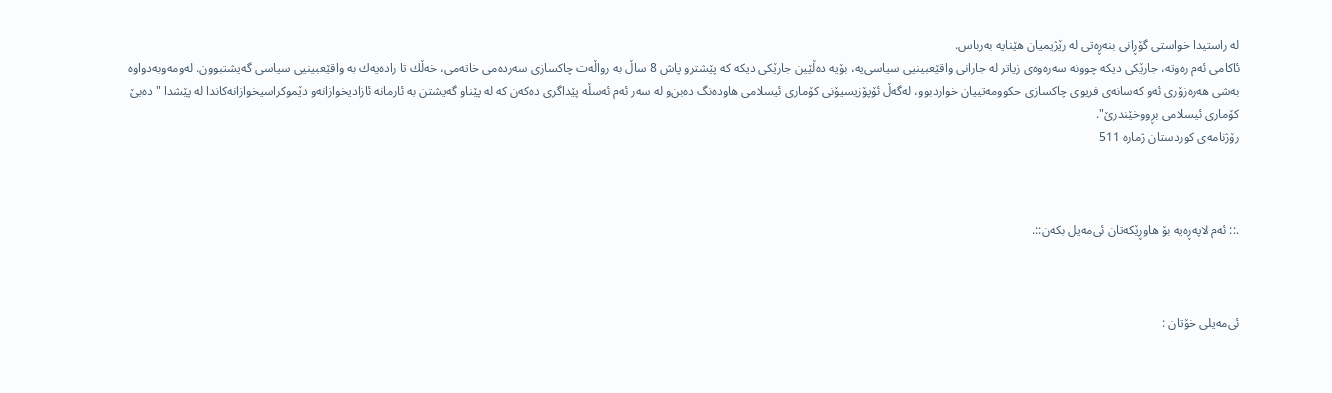له‌ راستیدا خواستی‌ گۆڕانی‌ بنه‌ڕه‌تی‌ له‌ رێژیمیان هێنایه‌ به‌رباس.
ئاكامی‌ ئه‌م ره‌وته‌، جارێكی‌ دیكه‌ چوونه‌ سه‌ره‌وه‌ی‌ زیاتر له‌ جارانی‌ واقێعبینیی‌ سیاسی‌یه‌، بۆیه‌ ده‌ڵێین جارێكی‌ دیكه‌ كه‌ پێشتر‌و پاش 8 ساڵ به‌ رواڵه‌ت چاكسازی‌ سه‌رده‌می‌ خاته‌می‌، خه‌ڵك تا راده‌یه‌ك به‌ واقێعبینیی‌ سیاسی‌ گه‌یشتبوون. له‌ومه‌وبه‌دواوه‌ به‌شی‌ هه‌ره‌زۆری‌ ئه‌و كه‌سانه‌ی‌ فریوی‌ چاكسازی‌ حكوومه‌تییان خواردبوو، له‌گه‌ڵ ئۆپۆزیسیۆنی‌ كۆماری‌ ئیسلامی‌ هاوده‌نگ ده‌بن‌و له‌ سه‌ر ئه‌م ئه‌سڵه‌ پێداگری‌ ده‌كه‌ن كه‌ له‌ پێناو گه‌یشتن به‌ ئارمانه‌ ئازادیخوازانه‌‌و دێموكراسیخوازانه‌كاندا له‌ پێشدا "ده‌بێ‌ كۆماری‌ ئیسلامی‌ بڕووخێندرێ‌".
رۆژنامه‌ی‌ كوردستان ژماره‌ 511



.:: ئه‌م لاپه‌ڕه‌یه بۆ هاوڕێکه‌تان ئی‌مه‌یل بکه‌ن::.



ئی‌مه‌یلی خۆتان :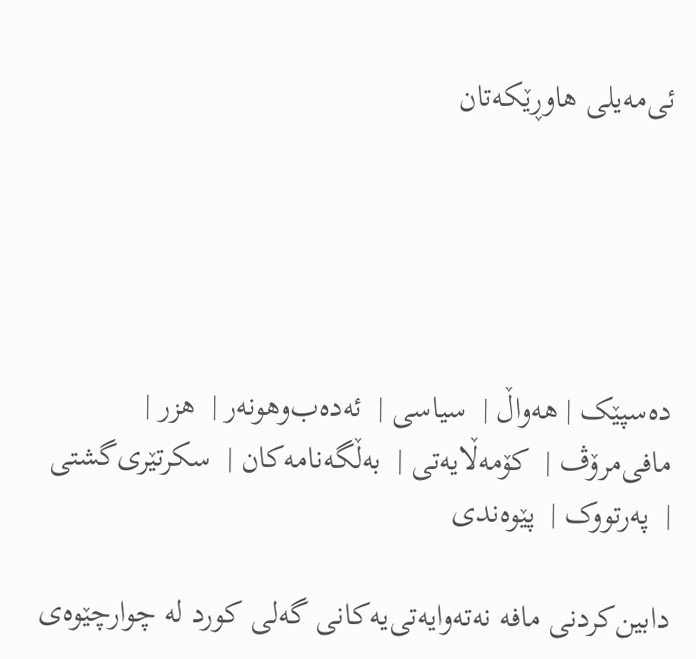ئی‌مه‌یلی هاوڕێکه‌تان





ده‌سپێک | هه‌واڵ |  سیاسی |  ئه‌ده‌ب‌وهونه‌ر |  هزر | مافی‌مرۆڤ |  کۆمه‌ڵایه‌تی |  به‌ڵگه‌نامه‌کان |  سکرتێری‌گشتی |  په‌رتووک |  پێوه‌ندی

دابین‌كردنی‌ مافه‌ نه‌ته‌وایه‌تی‌یه‌کانی گه‌لی‌ كورد له‌ چوارچێوه‌ی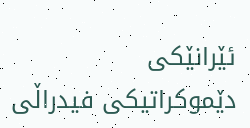ئێرانێکی دێموكراتیكی‌ فیدراڵی‌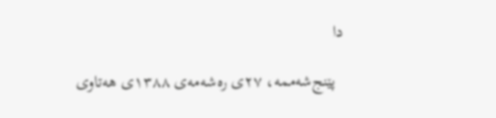دا

  پێنج‌شه‌ممه، ۲۷‌ی ره‌شه‌مه‌ی ۱۳۸۸ی هه‌تاوی